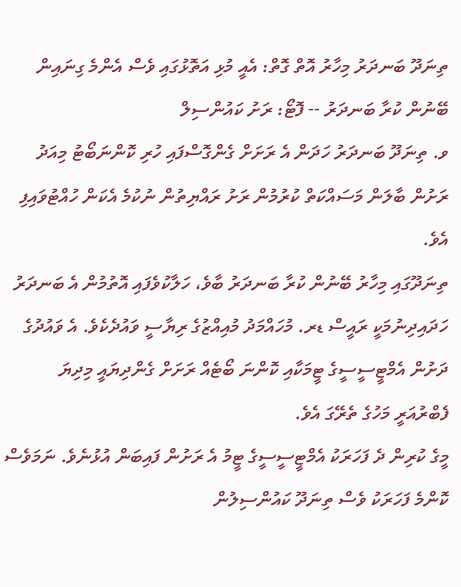ތިނަދޫ ބަނދަރު މިހާރު އޮތް ގޮތް: އެއީ މުޅި އަތޮޅުގައި ވެސް އެންމެ ގިނައިން ބޭނުން ކުރާ ބަނދަރު -- ފޮޓޯ: ރަށު ކައުންސިލް
ވ. ތިނަދޫ ބަނދަރު ހަދަން އެ ރަށަށް ގެންގޮސްފައި ހުރި ކޮންނަބޯޓު މިއަދު ރަށުން ބާލަން މަސައްކަތް ކުރުމުން ރަށު ރައްޔިތުން ނުކުމެ އެކަން ހުއްޓުވައިފި އެވެ.
ތިނަދޫގައި މިހާރު ބޭނުން ކުރާ ބަނދަރު ބާވެ، ހަލާކުވެފައި އޮތުމުން އެ ބަނދަރު ހަދައިދިނުމަކީ ރައީސް ޑރ. މުހައްމަދު މުއިއްޒުގެ ރިޔާސީ ވައުދެކެވެ. އެ ވައުދުގެ ދަށުން އެމްޓީސީސީގެ ޓީމަކާއި ކޮންނަ ބޯޓެއް ރަށަށް ގެންދިޔައީ މިދިޔަ ފެބްރުއަރީ މަހުގެ ތެރޭގަ އެވެ.
މީގެ ކުރިން ދެ ފަހަރަކު އެމްޓީސީސީގެ ޓީމު އެ ރަށުން ފައިބަން އުޅުނެވެ. ނަމަވެސް ކޮންމެ ފަހަރަކު ވެސް ތިނަދޫ ކައުންސިލުން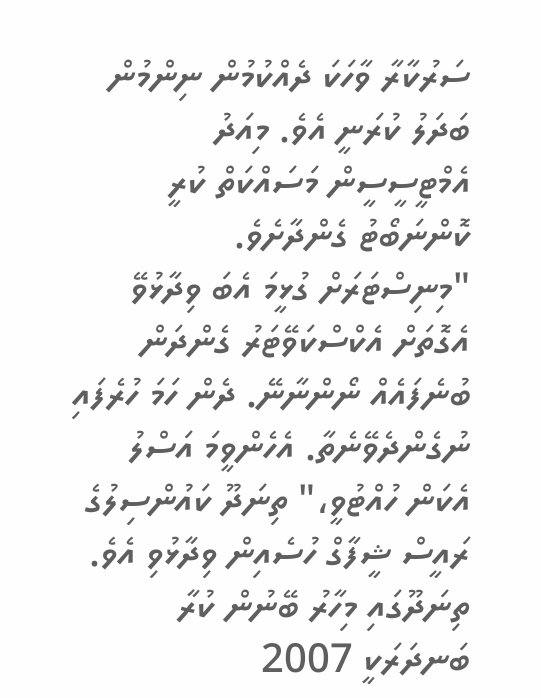ސަރުކާރާ ވާހަކަ ދެއްކުމުން ނިންމުން ބަދަލު ކުރަނީ އެވެ. މިއަދު އެމްޓީސީސީން މަސައްކަތް ކުރީ ކޮންނަބޯޓު ގެންދާށެވެ.
"މިނިސްޓަރަށް ގުޅީމަ އެބަ ވިދާޅުވޭ އެގޮތަށް އެކްސްކަވޭޓަރު ގެންދަން ބުނެފައެއް ނޯންނާނޭ. ދެން ހަމަ ހުރެފައި ނުގެންދެވޭނެތާ. އެހެންވީމަ އަސްލު އެކަން ހުއްޓުވީ،" ތިނަދޫ ކައުންސިލުގެ ރައީސް ޝީފާގް ހުސެއިން ވިދާޅުވި އެވެ.
ތިނަދޫގައި މިހާރު ބޭނުން ކުރާ ބަނދަރަކީ 2007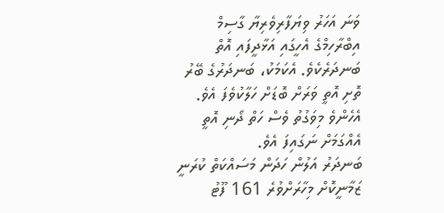ވަނަ އަހަރު ވިޔަފާރިވެރިޔާ ގާސިމް އިބްރާހިމްގެ އެހީގައި އަޅާދީފައި އޮތް ބަނދަރެކެވެ. އެކަމަކު، ބަނދަރުގެ ބޭރު ތޮށި އޮތީ ވަރަށް ބޮޑަށް ހަލާކުވެފަ އެވެ. އެހެންވެ މިވަގުތު ވެސް ހަތް ދޯނި އޮތީ އެއްގަމަށް ނަގައިފަ އެވެ.
ބަނދަރު އަލުން ހަދަން މަސައްކަތް ކުރަނީ ޒަމާނީކޮށް މިހާރަށްވުރެ 161 ފޫޓު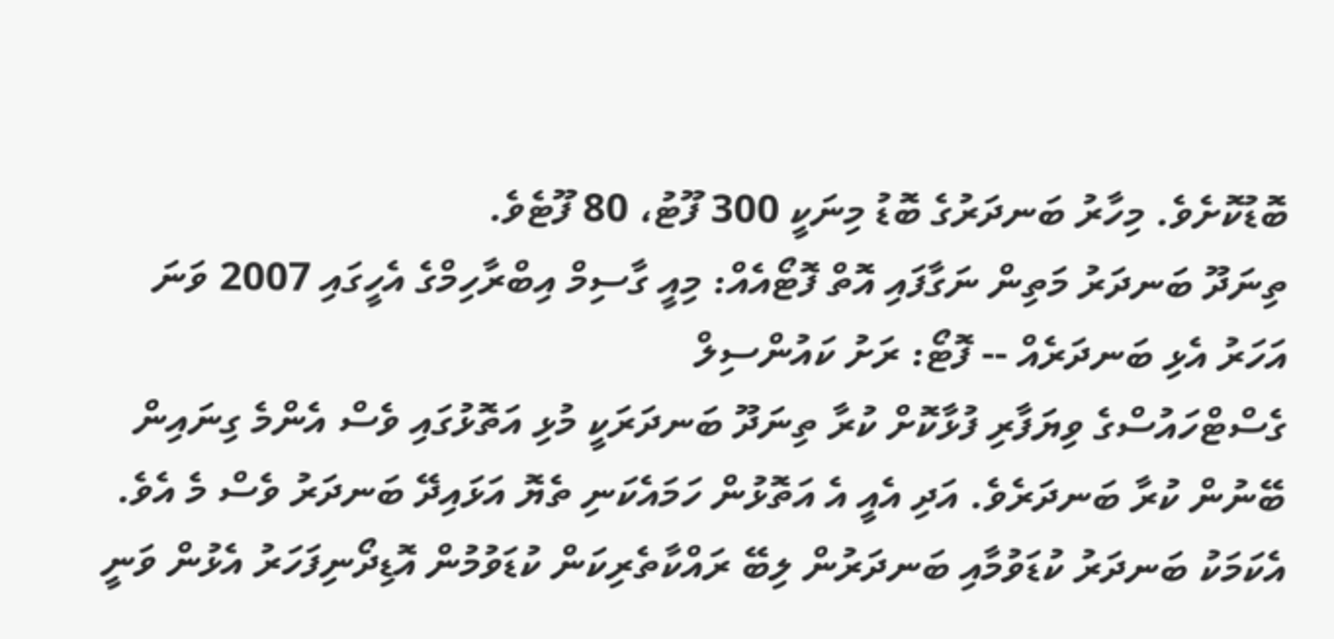ބޮޑުކޮށެވެ. މިހާރު ބަނދަރުގެ ބޮޑު މިނަކީ 300 ފޫޓު، 80 ފޫޓެވެ.
ތިނަދޫ ބަނދަރު މަތިން ނަގާފައި އޮތް ފޮޓޯއެއް: މިއީ ގާސިމް އިބްރާހިމްގެ އެހީގައި 2007 ވަނަ އަހަރު އެޅި ބަނދަރެއް -- ފޮޓޯ: ރަށު ކައުންސިލް
ގެސްޓްހައުސްގެ ވިޔަފާރި ފުޅާކޮށް ކުރާ ތިނަދޫ ބަނދަރަކީ މުޅި އަތޮޅުގައި ވެސް އެންމެ ގިނައިން ބޭނުން ކުރާ ބަނދަރެވެ. އަދި އެއީ އެ އަތޮޅުން ހަމައެކަނި ތެޔޮ އަޅައިދޭ ބަނދަރު ވެސް މެ އެވެ. އެކަމަކު ބަނދަރު ކުޑަވުމާއި ބަނދަރުން ލިބޭ ރައްކާތެރިކަން ކުޑަވުމުން އޮޑިދޯނިފަހަރު އެޅުން ވަނީ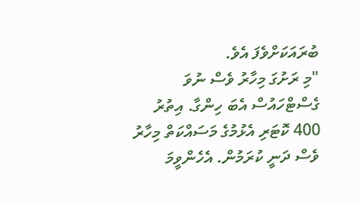ބުރައަކަށްވެފަ އެވެ.
"މި ރަށުގަ މިހާރު ވެސް ނުވަ ގެސްޓްހައުސް އެބަ ހިންގާ. އިތުރު 400 ކޮޓަރި އެޅުމުގެ މަސައްކަތް މިހާރު ވެސް ދަނީ ކުރަމުން. އެހެންވީމަ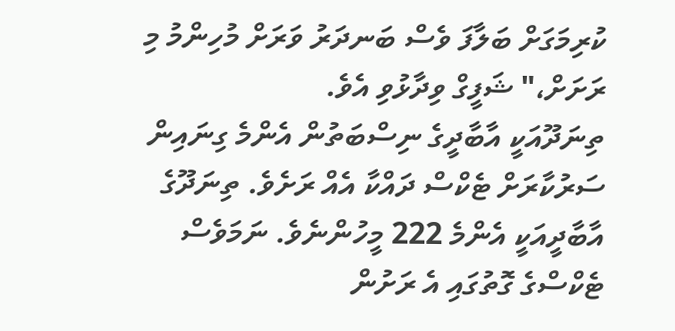ކުރިމަގަށް ބަލާފަ ވެސް ބަނދަރު ވަރަށް މުހިންމު މި ރަށަށް،" ޝަފީގް ވިދާޅުވި އެވެ.
ތިނަދޫއަކީ އާބާދީގެ ނިސްބަތުން އެންމެ ގިނައިން ސަރުކާރަށް ޓެކްސް ދައްކާ އެއް ރަށެވެ. ތިނަދޫގެ އާބާދީއަކީ އެންމެ 222 މީހުންނެވެ. ނަމަވެސް ޓެކްސްގެ ގޮތުގައި އެ ރަށުން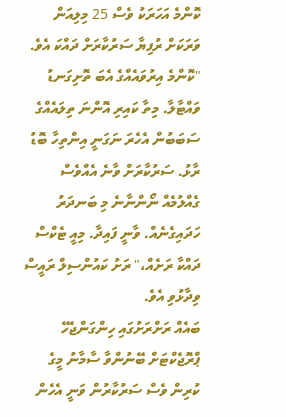ކޮންމެ އަހަރަކު ވެސް 25 މިލިއަން ވަރަކަށް ރުފިޔާ ސަރުކާރަށް ދައްކަ އެވެ.
"ކޮންމެ އިރުވައެއްގެ އެބަ ތޮށިގަނޑު ވައްޓާލާ. މިތާ ކައިރި އޮންނަ ތިލައެއްގެ ސަބަބުން އެހެރަ ނަގަނީ އިންތިހާ ބޮޑު ރާޅު. ސަރުކާރަށް ވާނެ އެއްވެސް ގެއްލުމެއް ނޯންނާނެ މި ބަނދަރު ހަދައިގެނެއް. ވާނީ ފައިދާ. މިއީ ޓެކްސް ދައްކާ ރަށެއް،" ރަށު ކައުންސިލް ރައީސް ވިދާޅުވި އެވެ.
ބައެއް ރަށްރަށުގައި ހިންގަންޖެހޭ ޕްރޮޖެކްޓަށް ބޭނުންވާ ސާމާނު މީގެ ކުރިން ވެސް ސަރުކާރުން ވަނީ އެހެން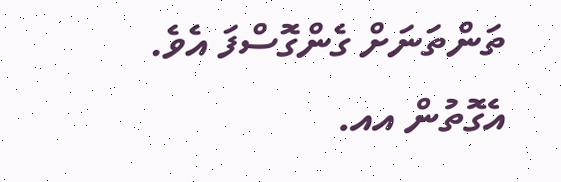ތަންތަނަށް ގެންގޮސްފަ އެވެ. އެގޮތުން އއ.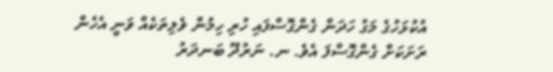އުކުޅަހުގެ މަގު ހަދަން ގެންގޮސްފައި ހުރި ހިމުން ވެލިތަކެއް ވަނީ އެހެން ރަށަކަށް ގެންގޮސްފަ އެވެ. ނ. ނަރުދޫ ބަނދަރު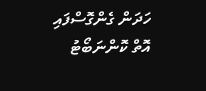ހަދަން ގެންގޮސްފައި އޮތް ކޮންނަބޯޓު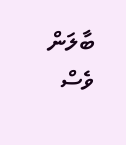ބާލަން ވެސް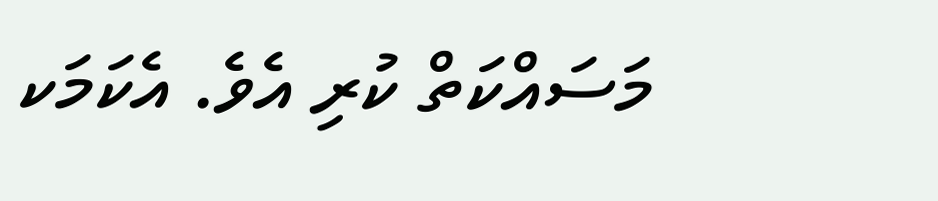މަސައްކަތް ކުރި އެވެ. އެކަމަކ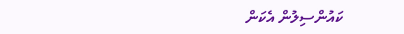ކައުންސިލުން އެކަން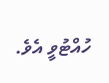ހުއްޓުވީ އެވެ.